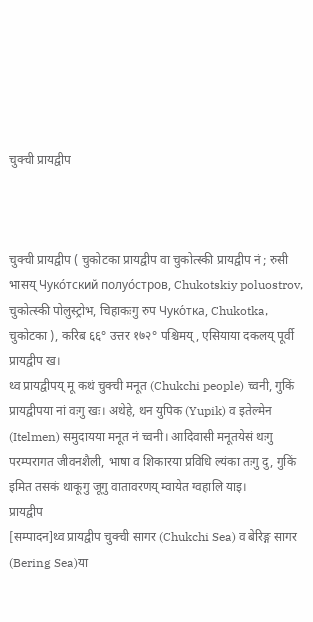चुक्ची प्रायद्वीप



चुक्ची प्रायद्वीप ( चुकोटका प्रायद्वीप वा चुकोत्स्की प्रायद्वीप नं ; रुसी भासय् Чуко́тский полуо́стров, Chukotskiy poluostrov, चुकोत्स्की पोलुस्ट्रोभ, चिहाकःगु रुप Чуко́тка, Chukotka, चुकोटका ), करिब ६६° उत्तर १७२° पश्चिमय्, एसियाया दकलय् पूर्वी प्रायद्वीप ख।
थ्व प्रायद्वीपय् मू कथं चुक्ची मनूत (Chukchi people) च्वनी, गुकिं प्रायद्वीपया नां वःगु खः। अथेहे, थन युपिक (Yupik) व इतेल्मेन (Itelmen) समुदायया मनूत नं च्वनी। आदिवासी मनूतयेसं थःगु परम्परागत जीवनशैली, भाषा व शिकारया प्रविधि ल्यंका तःगु दु, गुकिं इमित तसकं थाकूगु जूगु वातावरणय् म्वायेत ग्वहालि याइ।
प्रायद्वीप
[सम्पादन]थ्व प्रायद्वीप चुक्ची सागर (Chukchi Sea) व बेरिङ्ग सागर (Bering Sea)या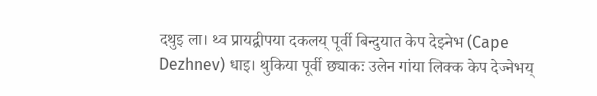दथुइ ला। थ्व प्रायद्वीपया दकलय् पूर्वी बिन्दुयात केप देझ्नेभ (Cape Dezhnev) धाइ। थुकिया पूर्वी छ्याकः उलेन गांया लिक्क केप देज्नेभय्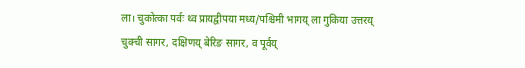ला। चुकोत्का पर्वः थ्व प्रायद्वीपया मध्य/पश्चिमी भागय् ला गुकिया उत्तरय् चुक्ची सागर, दक्षिणय् बेरिङ सागर, व पूर्वय्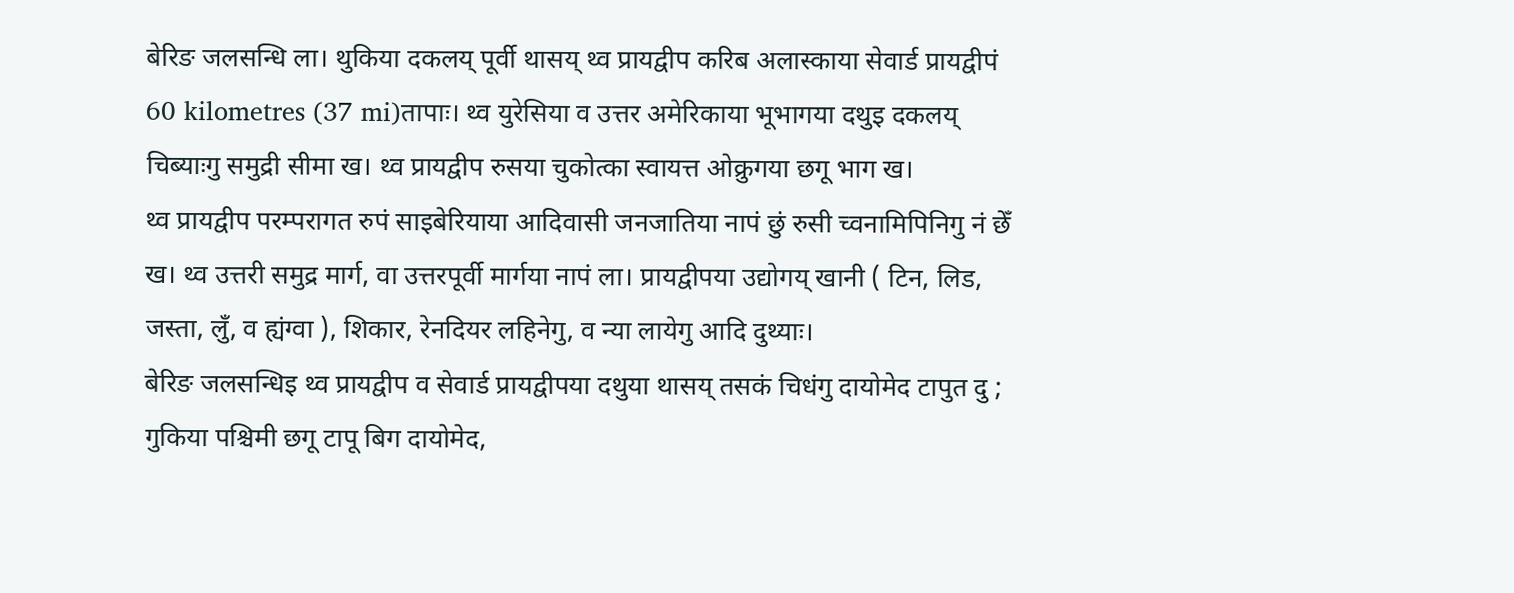बेरिङ जलसन्धि ला। थुकिया दकलय् पूर्वी थासय् थ्व प्रायद्वीप करिब अलास्काया सेवार्ड प्रायद्वीपं 60 kilometres (37 mi)तापाः। थ्व युरेसिया व उत्तर अमेरिकाया भूभागया दथुइ दकलय् चिब्याःगु समुद्री सीमा ख। थ्व प्रायद्वीप रुसया चुकोत्का स्वायत्त ओक्रुगया छगू भाग ख।
थ्व प्रायद्वीप परम्परागत रुपं साइबेरियाया आदिवासी जनजातिया नापं छुं रुसी च्वनामिपिनिगु नं छेँ ख। थ्व उत्तरी समुद्र मार्ग, वा उत्तरपूर्वी मार्गया नापं ला। प्रायद्वीपया उद्योगय् खानी ( टिन, लिड, जस्ता, लुँ, व ह्यंग्वा ), शिकार, रेनदियर लहिनेगु, व न्या लायेगु आदि दुथ्याः।
बेरिङ जलसन्धिइ थ्व प्रायद्वीप व सेवार्ड प्रायद्वीपया दथुया थासय् तसकं चिधंगु दायोमेद टापुत दु ; गुकिया पश्चिमी छगू टापू बिग दायोमेद,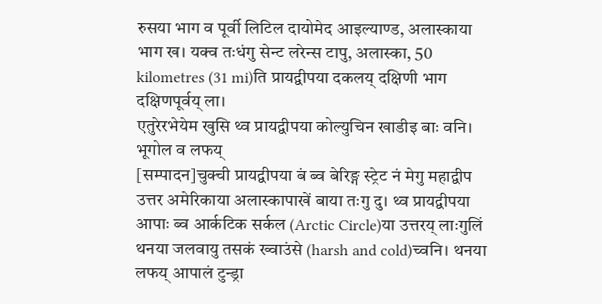रुसया भाग व पूर्वी लिटिल दायोमेद आइल्याण्ड, अलास्काया भाग ख। यक्व तःधंगु सेन्ट लरेन्स टापु, अलास्का, 50 kilometres (31 mi)ति प्रायद्वीपया दकलय् दक्षिणी भाग दक्षिणपूर्वय् ला।
एतुरेरभेयेम खुसि थ्व प्रायद्वीपया कोल्युचिन खाडीइ बाः वनि।
भूगोल व लफय्
[सम्पादन]चुक्ची प्रायद्वीपया बं ब्व बेरिङ्ग स्ट्रेट नं मेगु महाद्वीप उत्तर अमेरिकाया अलास्कापाखें बाया तःगु दु। थ्व प्रायद्वीपया आपाः ब्व आर्कटिक सर्कल (Arctic Circle)या उत्तरय् लाःगुलिं थनया जलवायु तसकं ख्वाउंसे (harsh and cold)च्वनि। थनया लफय् आपालं टुन्ड्रा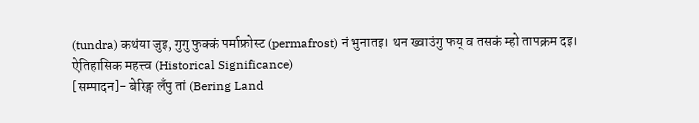(tundra) कथंया जुइ, गुगु फुक्कं पर्माफ्रोस्ट (permafrost) नं भुनातइ। थन ख्वाउंगु फय् व तसकं म्हो तापक्रम दइ।
ऐतिहासिक महत्त्व (Historical Significance)
[सम्पादन]- बेरिङ्ग लँपु तां (Bering Land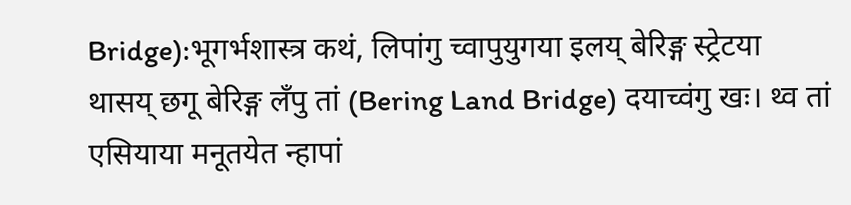Bridge):भूगर्भशास्त्र कथं, लिपांगु च्वापुयुगया इलय् बेरिङ्ग स्ट्रेटया थासय् छगू बेरिङ्ग लँपु तां (Bering Land Bridge) दयाच्वंगु खः। थ्व तां एसियाया मनूतयेत न्हापां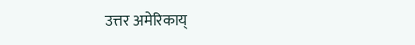उत्तर अमेरिकाय्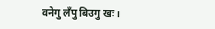वनेगु लँपु बिउगु खः।